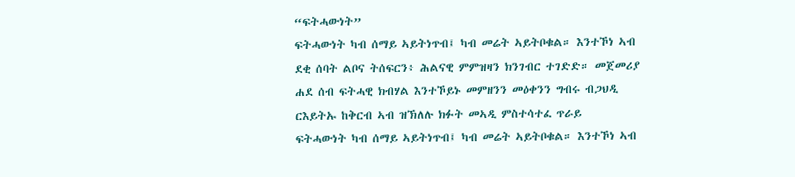“ፍትሓውነት”
ፍትሓውነት ካብ ሰማይ ኣይትነጥብ፤ ካብ መሬት ኣይትቦቁል። እንተኾነ ኣብ ደቂ ሰባት ልቦና ትሰፍርን፥ ሕልናዊ ምምዝዛን ክንገብር ተገድድ። መጀመሪያ ሐደ ሰብ ፍትሓዊ ክብሃል እንተኾይኑ መምዘንን መዕቀንን ግብሩ ብጋህዲ ርእይትኡ ከቅርብ ኣብ ዝኽለሉ ክፉት መኣዲ ምስተሳተፈ ጥራይ
ፍትሓውነት ካብ ሰማይ ኣይትነጥብ፤ ካብ መሬት ኣይትቦቁል። እንተኾነ ኣብ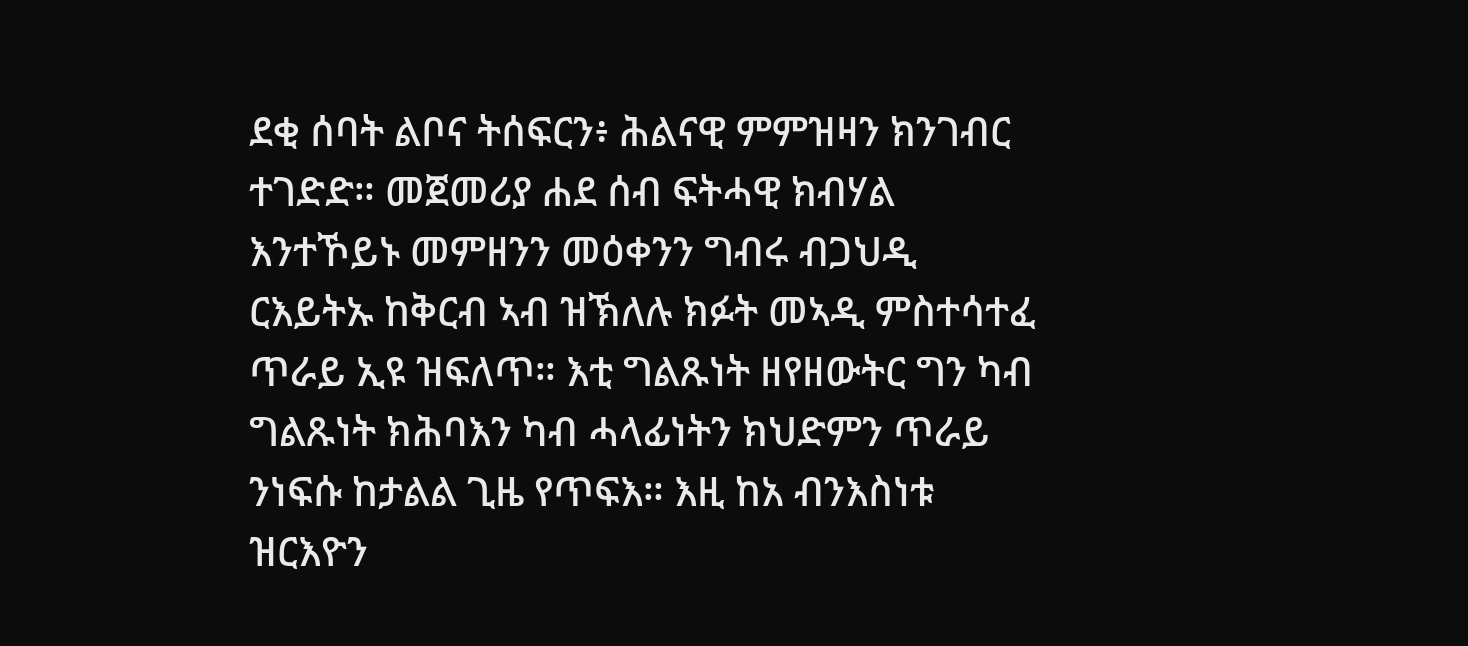ደቂ ሰባት ልቦና ትሰፍርን፥ ሕልናዊ ምምዝዛን ክንገብር ተገድድ። መጀመሪያ ሐደ ሰብ ፍትሓዊ ክብሃል እንተኾይኑ መምዘንን መዕቀንን ግብሩ ብጋህዲ ርእይትኡ ከቅርብ ኣብ ዝኽለሉ ክፉት መኣዲ ምስተሳተፈ ጥራይ ኢዩ ዝፍለጥ። እቲ ግልጹነት ዘየዘውትር ግን ካብ ግልጹነት ክሕባእን ካብ ሓላፊነትን ክህድምን ጥራይ ንነፍሱ ከታልል ጊዜ የጥፍእ። እዚ ከአ ብንእስነቱ ዝርእዮን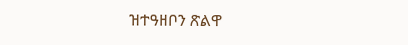ዝተዓዘቦን ጽልዋ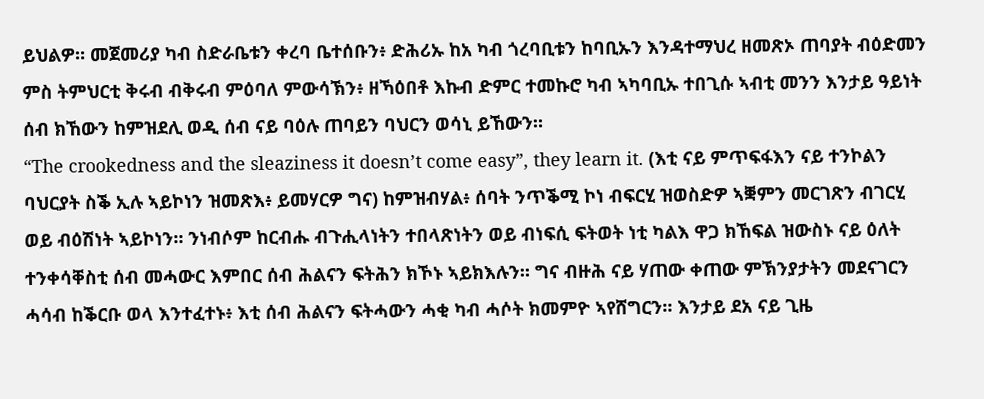ይህልዎ። መጀመሪያ ካብ ስድራቤቱን ቀረባ ቤተሰቡን፥ ድሕሪኡ ከአ ካብ ጎረባቢቱን ከባቢኡን እንዳተማህረ ዘመጽኦ ጠባያት ብዕድመን ምስ ትምህርቲ ቅሩብ ብቅሩብ ምዕባለ ምውሳኽን፥ ዘኻዕበቶ እኩብ ድምር ተመኩሮ ካብ ኣካባቢኡ ተበጊሱ ኣብቲ መንን እንታይ ዓይነት ሰብ ክኸውን ከምዝደሊ ወዲ ሰብ ናይ ባዕሉ ጠባይን ባህርን ወሳኒ ይኸውን።
“The crookedness and the sleaziness it doesn’t come easy”, they learn it. (እቲ ናይ ምጥፍፋእን ናይ ተንኮልን ባህርያት ስቕ ኢሉ ኣይኮነን ዝመጽእ፥ ይመሃርዎ ግና) ከምዝብሃል፥ ሰባት ንጥቕሚ ኮነ ብፍርሂ ዝወስድዎ ኣቛምን መርገጽን ብገርሂ ወይ ብዕሽነት ኣይኮነን። ንነብሶም ከርብሑ ብጉሒላነትን ተበላጽነትን ወይ ብነፍሲ ፍትወት ነቲ ካልእ ዋጋ ክኸፍል ዝውስኑ ናይ ዕለት ተንቀሳቐስቲ ሰብ መሓውር እምበር ሰብ ሕልናን ፍትሕን ክኾኑ ኣይክእሉን። ግና ብዙሕ ናይ ሃጠው ቀጠው ምኽንያታትን መደናገርን ሓሳብ ከቕርቡ ወላ እንተፈተኑ፥ እቲ ሰብ ሕልናን ፍትሓውን ሓቂ ካብ ሓሶት ክመምዮ ኣየሸግርን። እንታይ ደአ ናይ ጊዜ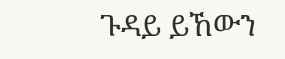ጉዳይ ይኸውን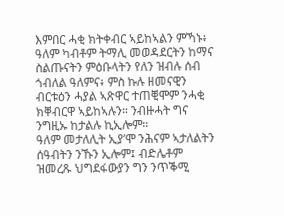እምበር ሓቂ ክትቀብር ኣይከኣልን ምኻኑ፥ ዓለም ካብቶም ትማሊ መወዳደርትን ከማና ስልጡናትን ምዕቡላትን የለን ዝብሉ ሰብ ጎብለል ዓለምና፥ ምስ ኩሉ ዘመናዊን ብርቱዕን ሓያል ኣጽዋር ተጠቒሞም ንሓቂ ክቐብርዋ ኣይከኣሉን። ንብዙሓት ግና ንግዚኡ ከታልሉ ኪኢሎም።
ዓለም መታለሊት ኢያ’ሞ ንሕናም ኣታለልትን ሰዓብትን ንኹን ኢሎም፤ ብድሌቶም ዝመረጹ ህግደፋውያን ግን ንጥቕሚ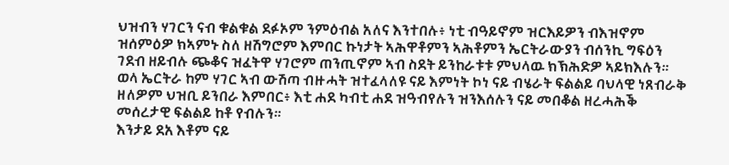ህዝብን ሃገርን ናብ ቁልቁል ደፉኦም ንምዕብል አለና እንተበሉ፥ ነቲ ብዓይኖም ዝርእይዎን ብእዝኖም ዝሰምዕዎ ክኣምኑ ስለ ዘሽግሮም እምበር ኩነታት ኣሕዋቶምን ኣሕቶምን ኤርትራውያን ብሰንኪ ግፍዕን ገደብ ዘይብሉ ጭቆና ዝፈትዋ ሃገሮም ጠንጢኖም ኣብ ስደት ይንከራቱቱ ምህላዉ ክኽሕድዎ ኣይክእሉን። ወላ ኤርትራ ከም ሃገር ኣብ ውሽጣ ብዙሓት ዝተፈላለዩ ናይ እምነት ኮነ ናይ ብሄራት ፍልልይ ባህላዊ ነጸብራቅ ዘለዎም ህዝቢ ይንበራ እምበር፥ እቲ ሐደ ካብቲ ሐደ ዝዓብየሉን ዝንእሰሉን ናይ መበቆል ዘረሓሕቕ መሰረታዊ ፍልልይ ከቶ የብሉን።
እንታይ ደአ እቶም ናይ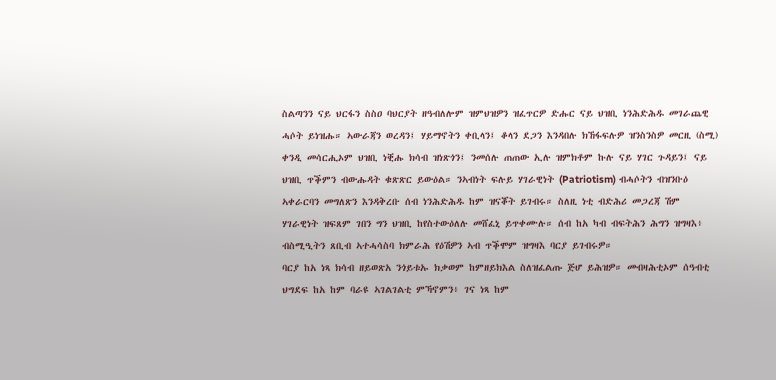ስልጣንን ናይ ህርፋን ስስዐ ባህርያት ዘዓብለሎም ዝምህዝዎን ዝፈጥርዎ ድሑር ናይ ህዝቢ ነንሕድሕዱ መገራጨዊ ሓሶት ይነዝሑ። ኣውራጃን ወረዳን፤ ሃይማኖትን ቀቢላን፤ ቆላን ደጋን እንዳበሉ ክኸፋፍሉዎ ዝንስንስዎ መርዚ (ስሚ) ቀንዲ መሳርሒኦም ህዝቢ ነቒሑ ክሳብ ዝነጽጎን፤ ንመሰሉ ጠጠው ኢሉ ዝምክቶም ኩሉ ናይ ሃገር ጉዳይን፤ ናይ ህዝቢ ጥቕምን ብውሑዳት ቁጽጽር ይውዕል። ንኣብነት ፍሉይ ሃገራዊነት (Patriotism) ብሓሶትን ብዝንቡዕ ኣቀራርባን መግለጽን እንዳቅረቡ ሰብ ነንሕድሕዱ ከም ዝናቖት ይገብሩ። ስለዚ ነቲ ብድሕሪ መጋረጃ ሽም ሃገራዊነት ዝፍጸም ገበን ግን ህዝቢ ከየስተውዕለሉ መሸፈኒ ይጥቀሙሉ። ሰብ ከአ ካብ ብፍትሕን ሕግን ዝግዛእ፥ ብስሚዒትን ጸቢብ ኣተሓሳስባ ክምራሕ የዕሽዎን ኣብ ጥቕሞም ዝግዛእ ባርያ ይገብሩዎ።
ባርያ ከአ ነጻ ክሳብ ዘይወጽአ ንጎይቱኡ ክቃወም ከምዘይክእል ስለዝፈልጡ ጅሆ ይሕዝዎ። መብዛሕቲኦም ሰዓብቲ ህግደፍ ከአ ከም ባራዩ ኣገልገልቲ ምኻኖምን፥ ገና ነጻ ከም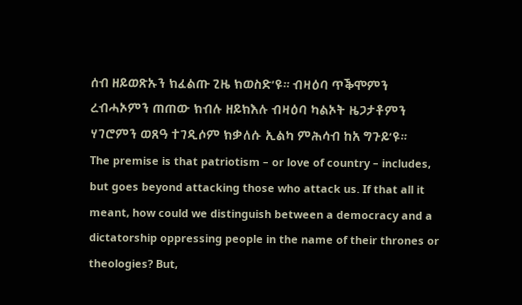ሰብ ዘይወጽኡን ክፈልጡ ጊዜ ክወስድ’ዩ። ብዛዕባ ጥቕሞምን ረብሓኦምን ጠጠው ክብሉ ዘይክእሉ ብዛዕባ ካልኦት ዜጋታቶምን ሃገሮምን ወጸዓ ተገዲሶም ክቃለሱ ኢልካ ምሕሳብ ከአ ግጉይ’ዩ።
The premise is that patriotism – or love of country – includes, but goes beyond attacking those who attack us. If that all it meant, how could we distinguish between a democracy and a dictatorship oppressing people in the name of their thrones or theologies? But,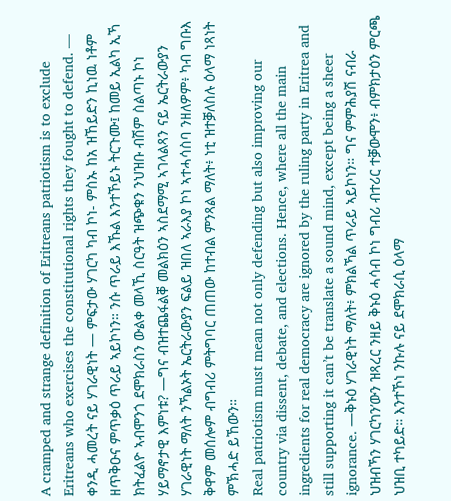A cramped and strange definition of Eritreans patriotism is to exclude Eritreans who exercises the constitutional rights they fought to defend. — ቀንዲ ሓመረት ናይ ሃገራዊነት — ምፍታው ሃገርካ ካብ ኮነ- ምስኡ ከአ ዝኸይድን ኪነዉ ነቶም ዘጥቅዑና ምጥቃዕ ጥራይ ኣይኮነን። ንሱ ጥራይ እኹል እንተኾይኑ ትርጉሙ፤ ከመይ ኢልካ ኢኻ ክትፈልዮ ኣብሞንጎ ደሞክራስን ውልቀ መላኺ ስርዓት ዝጭቁን ንህዝቡ ብሽም ስልጣኑ ኮነ ሃይማኖታዊ እምነቱ? —ግና ብዝተጨፋልቐ መልክዕን ኣስደማሚ ኣገላልጻን ናይ ኤርትራውያን ሃገራዊነት ማለት ንኻልኦት ኤርትራውያን ፍልይ ዝበለ ኣራእያ ኮነ ኣተሓሳስባ ንዘለዎም፥ ካብ ግቡእ ቅዋም መሰሎም ብግብሪ ምትግባር ጠጠው ከተብል ምንጻል ማለት፥ ነቲ ዝተቓለስሉ ዕላማ ነጻነት ምኽሓድ ይኸውን።
Real patriotism must mean not only defending but also improving our country via dissent, debate, and elections. Hence, where all the main ingredients for real democracy are ignored by the ruling party in Eritrea and still supporting it can’t be translate a sound mind, except being a sheer ignorance. —ቅኑዕ ሃገራዊነት ማለት፥ ምክልኻል ጥራይ ኣይኮነን። ግና ምምሕያሽ ናብራ ህዝብኻን ሃገርካን’ውን ዝጻረር ንዘይ ቅኑዕ ሓሳብ ኮነ ግብሪ ብተሪር ተቓውሞን፥ ብምክታዕን ምርጫ ህዝቢ ተካይድ። እንተኾነ ንኩሉ ናይ ደሞክራሲ ዕላማ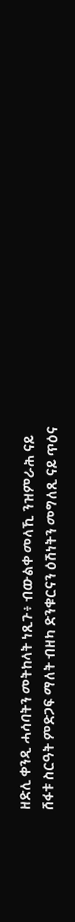ዘድሊ ቀንዲ ሓሳባትን መትከላት ነጺጉ፥ ብውልቀ መላኺ ንዝምራሕ ናይ ሸፋቱ ስርዓት ምድጋፍ ማለት ብዘካ ድንቁርናን ዕሽነትን መግለጺ ናይ ጥዕና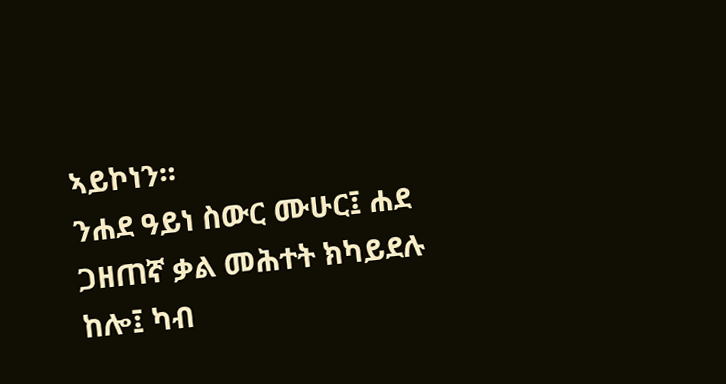ኣይኮነን።
ንሐደ ዓይነ ስውር ሙሁር፤ ሐደ ጋዘጠኛ ቃል መሕተት ክካይደሉ ከሎ፤ ካብ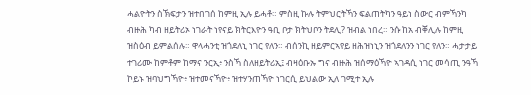ሓልዮትን ስኽፍታን ዝተበገሰ ከምዚ ኢሉ ይሓቶ። ምስዚ ኩሉ ትምህርትኻን ፍልጠትካን ዓይነ ስውር ብምኻንካ ብዙሕ ካብ ዘይትሪኦ ነገራት ነየናይ ክትርእዮን ዓቢ ቦታ ክትህቦን ትደሊ? ዝብል ነበረ። ንሱ ከአ ብቐሊሉ ከምዚ ዝስዕብ ይምልሰሉ። ዋላሓንቲ ዝጎደለኒ ነገር የለን። ብሰንኪ ዘይምርኣየይ ዘሕዝነኒን ዝጎደለንን ነገር የለን። ሓታታይ ተገሪሙ ከምቶም ከማና ንርኢ፥ ንስኻ ስለዘይትሪኢ፤ ብዛዕቡኡ ግና ብዙሕ ዝሰማዕኻዮ ኣገዳሲ ነገር መሳጢ ንዓኻ ኮይኑ ዝባህግኻዮ፥ ዝተመናኻዮ፥ ዝተሃንጠኻዮ ነገርሲ ይህልው ኢለ ገሚተ ኢሉ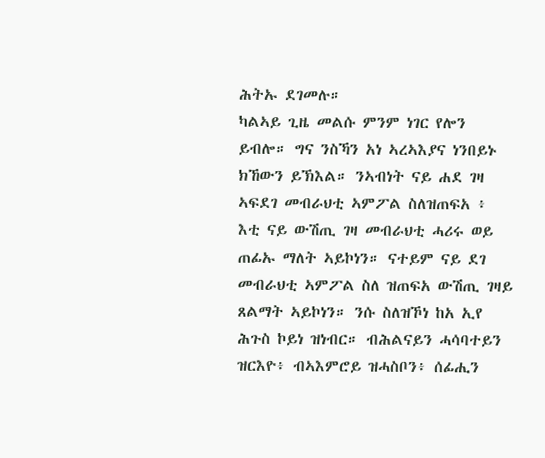ሕትኡ ደገመሉ።
ካልኣይ ጊዜ መልሱ ምንም ነገር የሎን ይብሎ። ግና ንስኻን አነ ኣረኣእያና ነንበይኑ ክኸውን ይኽእል። ንኣብነት ናይ ሐደ ገዛ ኣፍደገ መብራህቲ ኣምፖል ስለዝጠፍአ ፥ እቲ ናይ ውሽጢ ገዛ መብራህቲ ሓሪሩ ወይ ጠፊኡ ማለት ኣይኮነን። ናተይም ናይ ደገ መብራህቲ ኣምፖል ስለ ዝጠፍአ ውሽጢ ገዛይ ጸልማት ኣይኮነን። ንሱ ስለዝኾነ ከአ ኢየ ሕጉስ ኮይነ ዝነብር። ብሕልናይን ሓሳባተይን ዝርእዮ፥ ብኣእምሮይ ዝሓስቦን፥ ሰፊሒን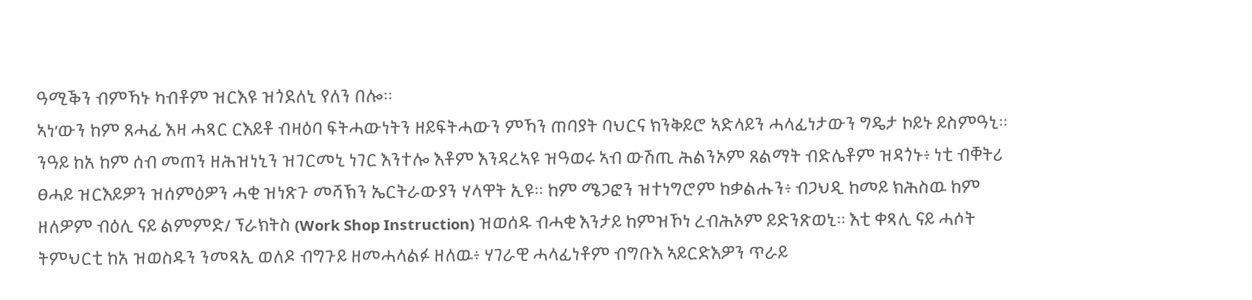ዓሚቕን ብምኻኑ ካብቶም ዝርእዩ ዝጎደለኒ የለን በሎ።
ኣነ’ውን ከም ጸሓፊ እዛ ሓጻር ርእይቶ ብዛዕባ ፍትሓውነትን ዘይፍትሓውን ምኻን ጠባያት ባህርና ክንቅይሮ ኣድላይን ሓላፊነታውን ግዴታ ኮይኑ ይስምዓኒ። ንዓይ ከአ ከም ሰብ መጠን ዘሕዝነኒን ዝገርመኒ ነገር እንተሎ እቶም እንዳረኣዩ ዝዓወሩ ኣብ ውሽጢ ሕልንኦም ጸልማት ብድሌቶም ዝዳጎኑ፥ ነቲ ብቐትሪ ፀሓይ ዝርእይዎን ዝሰምዕዎን ሓቂ ዝነጽጉ መሻኽን ኤርትራውያን ሃላዋት ኢዩ። ከም ሜጋፎን ዝተነግሮም ከቃልሑን፥ ብጋህዲ ከመይ ክሕስዉ ከም ዘለዎም ብዕሊ ናይ ልምምድ/ ፕራክትስ (Work Shop Instruction) ዝወሰዱ ብሓቂ እንታይ ከምዝኾነ ረብሕኦም ይድንጽወኒ። እቲ ቀጻሊ ናይ ሓሶት ትምህርቲ ከአ ዝወስዱን ንመጻኢ ወለዶ ብግጉይ ዘመሓላልፉ ዘለዉ፥ ሃገራዊ ሓላፊነቶም ብግቡእ ኣይርድእዎን ጥራይ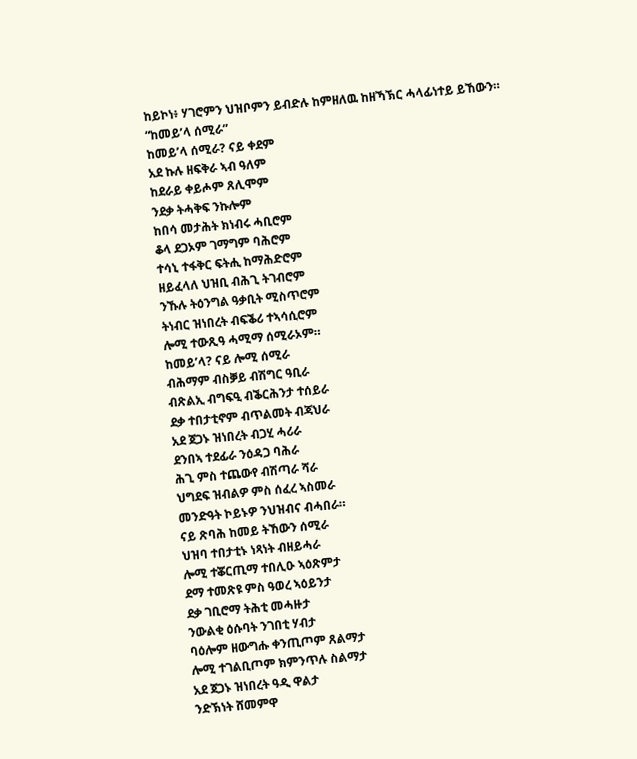ከይኮነ፥ ሃገሮምን ህዝቦምን ይብድሉ ከምዘለዉ ከዘኻኽር ሓላፊነተይ ይኸውን።
“ከመይ’ላ ሰሚራ”
ከመይ’ላ ሰሚራ? ናይ ቀደም
አደ ኩሉ ዘፍቅራ ኣብ ዓለም
ከደራይ ቀይሖም ጸሊሞም
ንደቃ ትሓቅፍ ንኩሎም
ከበሳ መታሕት ክነብሩ ሓቢሮም
ቆላ ደጋኦም ገማግም ባሕሮም
ተሳኒ ተፋቅር ፍትሒ ከማሕድሮም
ዘይፈላለ ህዝቢ ብሕጊ ትገብሮም
ንኹሉ ትዕንግል ዓቃቢት ሚስጥሮም
ትነብር ዝነበረት ብፍቕሪ ተኣሳሲሮም
ሎሚ ተውጺዓ ሓሚማ ሰሚራኦም።
ከመይ’ላ? ናይ ሎሚ ሰሚራ
ብሕማም ብስቓይ ብሽግር ዓቢራ
ብጽልኢ ብግፍዒ ብቕርሕንታ ተሰይራ
ደቃ ተበታቲኖም ብጥልመት ብጃህራ
አደ ጀጋኑ ዝነበረት ብጋሂ ሓሪራ
ደንበኣ ተደፊራ ንዕዳጋ ባሕራ
ሕጊ ምስ ተጨውየ ብሽጣራ ሻራ
ህግደፍ ዝብልዎ ምስ ሰፈረ ኣስመራ
መንድዓት ኮይኑዎ ንህዝብና ብሓበራ።
ናይ ጽባሕ ከመይ ትኸውን ሰሚራ
ህዝባ ተበታቲኑ ነጻነት ብዘይሓራ
ሎሚ ተቖርጢማ ተበሊዑ ኣዕጽምታ
ደማ ተመጽዩ ምስ ዓወረ ኣዕይንታ
ደቃ ገቢሮማ ትሕቲ መሓዙታ
ንውልቂ ዕሱባት ንገበቲ ሃብታ
ባዕሎም ዘውግሑ ቀንጢጦም ጸልማታ
ሎሚ ተገልቢጦም ክምንጥሉ ስልማታ
አደ ጀጋኑ ዝነበረት ዓዲ ዋልታ
ንድኽነት ሸመምዋ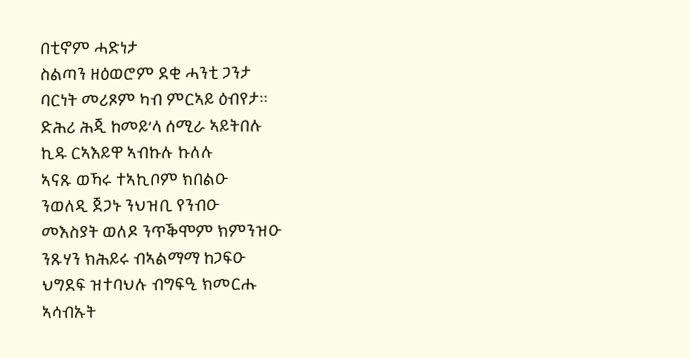በቲኖም ሓድነታ
ስልጣን ዘዕወሮም ደቂ ሓንቲ ጋንታ
ባርነት መሪጾም ካብ ምርኣይ ዕብየታ።
ድሕሪ ሕጂ ከመይ’ላ ሰሚራ ኣይትበሉ
ኪዱ ርኣእይዋ ኣብኩሉ ኩለሉ
ኣናጹ ወኻሩ ተኣኪቦም ክበልዑ
ንወለዲ ጀጋኑ ንህዝቢ የንብዑ
መእስያት ወለዶ ንጥቕሞም ክምንዝዑ
ንጹሃን ክሕይሩ ብኣልማማ ከጋፍዑ
ህግደፍ ዝተባህሉ ብግፍዒ ክመርሑ
ኣሳብኡት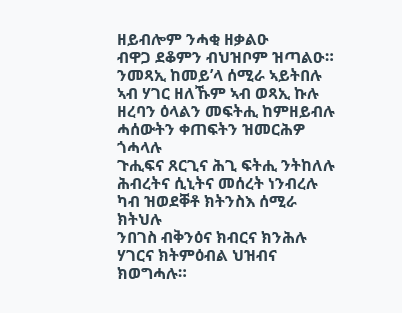ዘይብሎም ንሓቂ ዘቃልዑ
ብዋጋ ደቆምን ብህዝቦም ዝጣልዑ።
ንመጻኢ ከመይ’ላ ሰሚራ ኣይትበሉ
ኣብ ሃገር ዘለኹም ኣብ ወጻኢ ኩሉ
ዘረባን ዕላልን መፍትሒ ከምዘይብሉ
ሓሰውትን ቀጠፍትን ዝመርሕዎ ጎሓላሉ
ጉሒፍና ጸርጊና ሕጊ ፍትሒ ንትከለሉ
ሕብረትና ሲኒትና መሰረት ነንብረሉ
ካብ ዝወደቐቶ ክትንስእ ሰሚራ ክትህሉ
ንበገስ ብቅንዕና ክብርና ክንሕሉ
ሃገርና ክትምዕብል ህዝብና ክወግሓሉ።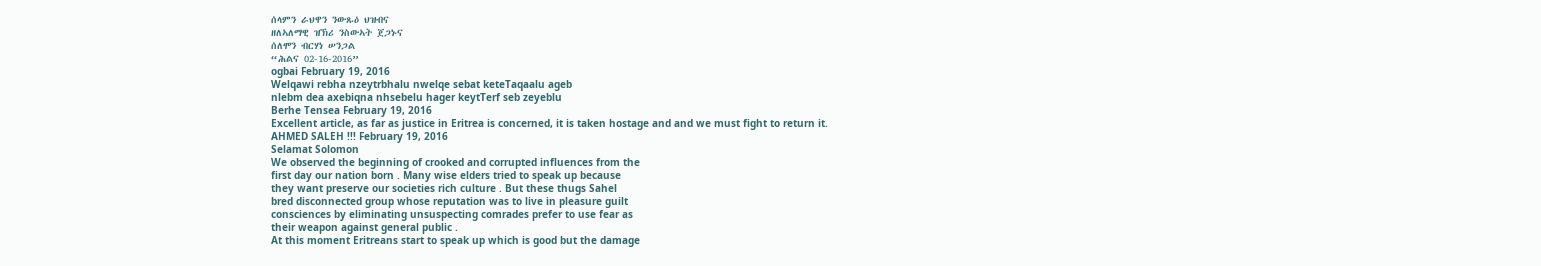ሰላምን ራህዋን ንውጹዕ ህዝብና
ዘለኣለማዊ ዝኽሪ ንስውኣት ጀጋኑና
ሰለሞን ብርሃነ ሠንጋል
“ሕልና 02-16-2016”
ogbai February 19, 2016
Welqawi rebha nzeytrbhalu nwelqe sebat keteTaqaalu ageb
nlebm dea axebiqna nhsebelu hager keytTerf seb zeyeblu
Berhe Tensea February 19, 2016
Excellent article, as far as justice in Eritrea is concerned, it is taken hostage and and we must fight to return it.
AHMED SALEH !!! February 19, 2016
Selamat Solomon
We observed the beginning of crooked and corrupted influences from the
first day our nation born . Many wise elders tried to speak up because
they want preserve our societies rich culture . But these thugs Sahel
bred disconnected group whose reputation was to live in pleasure guilt
consciences by eliminating unsuspecting comrades prefer to use fear as
their weapon against general public .
At this moment Eritreans start to speak up which is good but the damage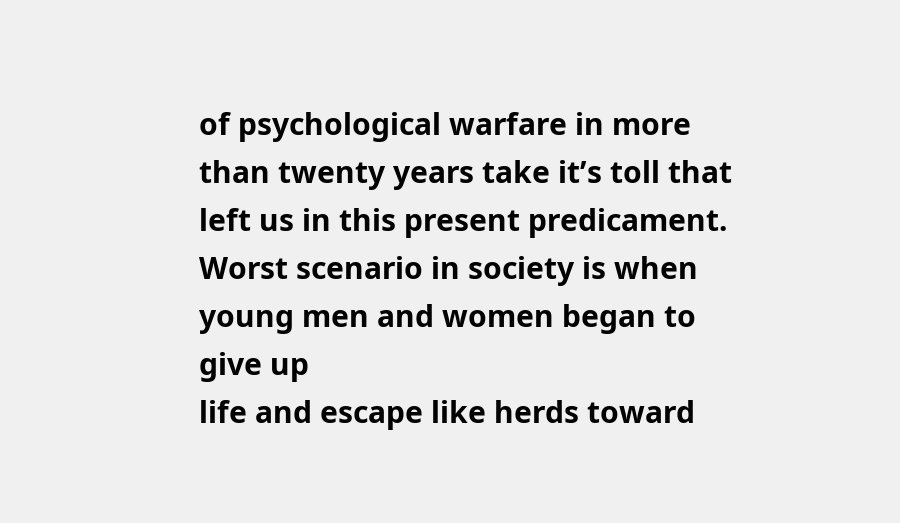of psychological warfare in more than twenty years take it’s toll that
left us in this present predicament.
Worst scenario in society is when young men and women began to give up
life and escape like herds toward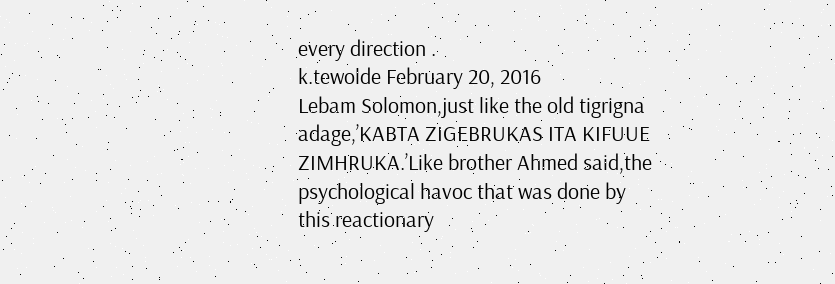every direction .
k.tewolde February 20, 2016
Lebam Solomon,just like the old tigrigna adage,’KABTA ZIGEBRUKAS ITA KIFUUE ZIMHRUKA.’Like brother Ahmed said,the psychological havoc that was done by this reactionary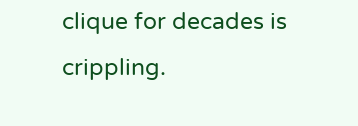clique for decades is crippling.